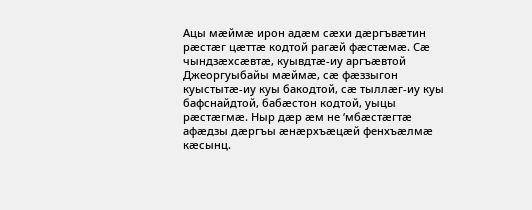Ацы мæймæ ирон адæм сæхи дæргъвæтин рæстæг цæттæ кодтой рагæй фæстæмæ. Сæ чындзæхсæвтæ, куывдтæ-иу аргъæвтой Джеоргуыбайы мæймæ, сæ фæззыгон куыстытæ-иу куы бакодтой, сæ тыллæг-иу куы бафснайдтой, бабæстон кодтой, уыцы рæстæгмæ. Ныр дæр æм не ‘мбæстæгтæ афæдзы дæргъы æнæрхъæцæй фенхъæлмæ кæсынц.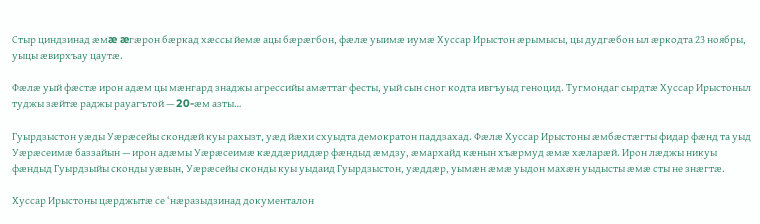Стыр циндзинад æмæ æгæрон бæркад хæссы йемæ ацы бæрæгбон, фæлæ уыимæ иумæ Хуссар Ирыстон æрымысы, цы дудгæбон ыл æркодта 23 ноябры, уыцы æвирхъау цаутæ.

Фæлæ уый фæстæ ирон адæм цы мæнгард знаджы агрессийы амæттаг фесты, уый сын сног кодта ивгъуыд геноцид. Тугмондаг сырдтæ Хуссар Ирыстоныл туджы зæйтæ раджы рауагътой — 20-æм азты…

Гуырдзыстон уæды Уæрæсейы скондæй куы рахызт, уæд йæхи схуыдта демократон паддзахад. Фæлæ Хуссар Ирыстоны æмбæстæгты фидар фæнд та уыд Уæрæсеимæ баззайын — ирон адæмы Уæрæсеимæ кæддæриддæр фæндыд æмдзу, æмархайд кæнын хъæрмуд æмæ хæларæй. Ирон лæджы никуы фæндыд Гуырдзыйы сконды уæвын, Уæрæсейы сконды куы уыдаид Гуырдзыстон, уæддæр, уымæн æмæ уыдон махæн уыдысты æмæ сты не знæгтæ.

Хуссар Ирыстоны цæрджытæ се ‘нæразыдзинад документалон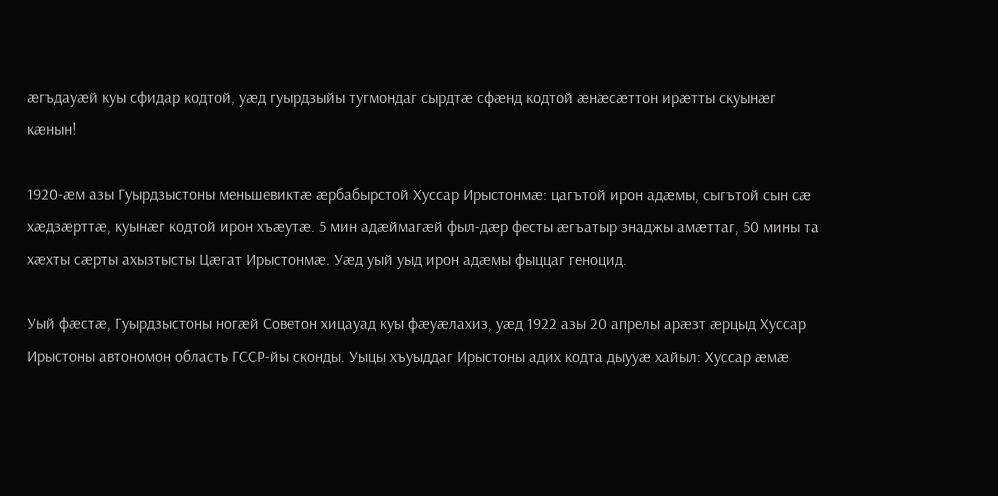æгъдауæй куы сфидар кодтой, уæд гуырдзыйы тугмондаг сырдтæ сфæнд кодтой æнæсæттон ирæтты скуынæг кæнын!

1920-æм азы Гуырдзыстоны меньшевиктæ æрбабырстой Хуссар Ирыстонмæ: цагътой ирон адæмы, сыгътой сын сæ хæдзæрттæ, куынæг кодтой ирон хъæутæ. 5 мин адæймагæй фыл-дæр фесты æгъатыр знаджы амæттаг, 50 мины та хæхты сæрты ахызтысты Цæгат Ирыстонмæ. Уæд уый уыд ирон адæмы фыццаг геноцид.

Уый фæстæ, Гуырдзыстоны ногæй Советон хицауад куы фæуæлахиз, уæд 1922 азы 20 апрелы арæзт æрцыд Хуссар Ирыстоны автономон область ГССР-йы сконды. Уыцы хъуыддаг Ирыстоны адих кодта дыууæ хайыл: Хуссар æмæ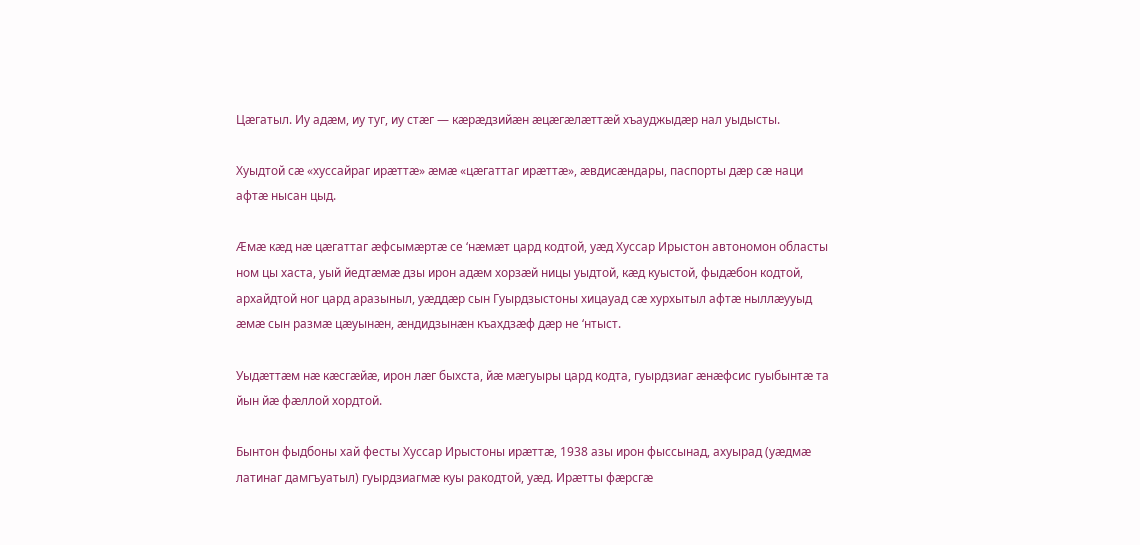Цæгатыл. Иу адæм, иу туг, иу стæг — кæрæдзийæн æцæгæлæттæй хъауджыдæр нал уыдысты.

Хуыдтой сæ «хуссайраг ирæттæ» æмæ «цæгаттаг ирæттæ», æвдисæндары, паспорты дæр сæ наци афтæ нысан цыд.

Æмæ кæд нæ цæгаттаг æфсымæртæ се ‘нæмæт цард кодтой, уæд Хуссар Ирыстон автономон областы ном цы хаста, уый йедтæмæ дзы ирон адæм хорзæй ницы уыдтой, кæд куыстой, фыдæбон кодтой, архайдтой ног цард аразыныл, уæддæр сын Гуырдзыстоны хицауад сæ хурхытыл афтæ ныллæууыд æмæ сын размæ цæуынæн, æндидзынæн къахдзæф дæр не ‘нтыст.

Уыдæттæм нæ кæсгæйæ, ирон лæг быхста, йæ мæгуыры цард кодта, гуырдзиаг æнæфсис гуыбынтæ та йын йæ фæллой хордтой.

Бынтон фыдбоны хай фесты Хуссар Ирыстоны ирæттæ, 1938 азы ирон фыссынад, ахуырад (уæдмæ латинаг дамгъуатыл) гуырдзиагмæ куы ракодтой, уæд. Ирæтты фæрсгæ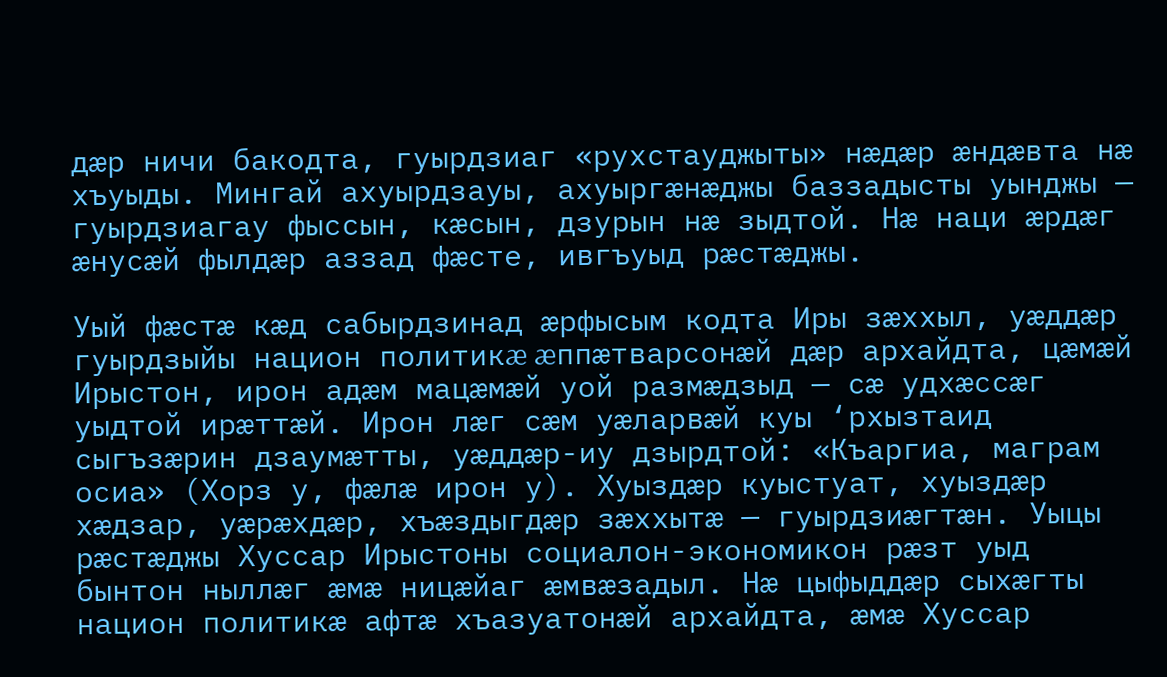дæр ничи бакодта, гуырдзиаг «рухстауджыты» нæдæр æндæвта нæ хъуыды. Мингай ахуырдзауы, ахуыргæнæджы баззадысты уынджы — гуырдзиагау фыссын, кæсын, дзурын нæ зыдтой. Нæ наци æрдæг æнусæй фылдæр аззад фæсте, ивгъуыд рæстæджы.

Уый фæстæ кæд сабырдзинад æрфысым кодта Иры зæххыл, уæддæр гуырдзыйы национ политикæ æппæтварсонæй дæр архайдта, цæмæй Ирыстон, ирон адæм мацæмæй уой размæдзыд — сæ удхæссæг уыдтой ирæттæй. Ирон лæг сæм уæларвæй куы ‘рхызтаид сыгъзæрин дзаумæтты, уæддæр-иу дзырдтой: «Къаргиа, маграм осиа» (Хорз у, фæлæ ирон у). Хуыздæр куыстуат, хуыздæр хæдзар, уæрæхдæр, хъæздыгдæр зæххытæ — гуырдзиæгтæн. Уыцы рæстæджы Хуссар Ирыстоны социалон-экономикон рæзт уыд бынтон ныллæг æмæ ницæйаг æмвæзадыл. Нæ цыфыддæр сыхæгты национ политикæ афтæ хъазуатонæй архайдта, æмæ Хуссар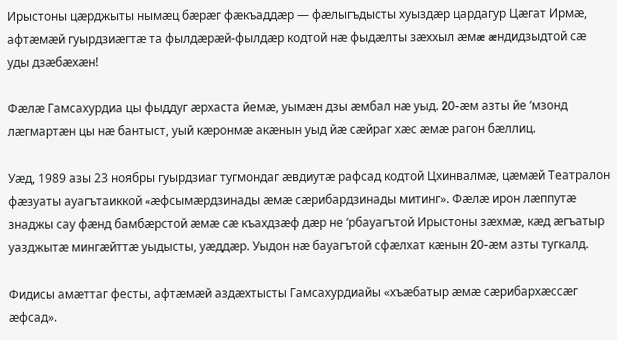Ирыстоны цæрджыты нымæц бæрæг фæкъаддæр — фæлыгъдысты хуыздæр цардагур Цæгат Ирмæ, афтæмæй гуырдзиæгтæ та фылдæрæй-фылдæр кодтой нæ фыдæлты зæххыл æмæ æндидзыдтой сæ уды дзæбæхæн!

Фæлæ Гамсахурдиа цы фыддуг æрхаста йемæ, уымæн дзы æмбал нæ уыд. 20-æм азты йе ‘мзонд лæгмартæн цы нæ бантыст, уый кæронмæ акæнын уыд йæ сæйраг хæс æмæ рагон бæллиц.

Уæд, 1989 азы 23 ноябры гуырдзиаг тугмондаг æвдиутæ рафсад кодтой Цхинвалмæ, цæмæй Театралон фæзуаты ауагътаиккой «æфсымæрдзинады æмæ сæрибардзинады митинг». Фæлæ ирон лæппутæ знаджы сау фæнд бамбæрстой æмæ сæ къахдзæф дæр не ‘рбауагътой Ирыстоны зæхмæ, кæд æгъатыр уазджытæ мингæйттæ уыдысты, уæддæр. Уыдон нæ бауагътой сфæлхат кæнын 20-æм азты тугкалд.

Фидисы амæттаг фесты, афтæмæй аздæхтысты Гамсахурдиайы «хъæбатыр æмæ сæрибархæссæг æфсад».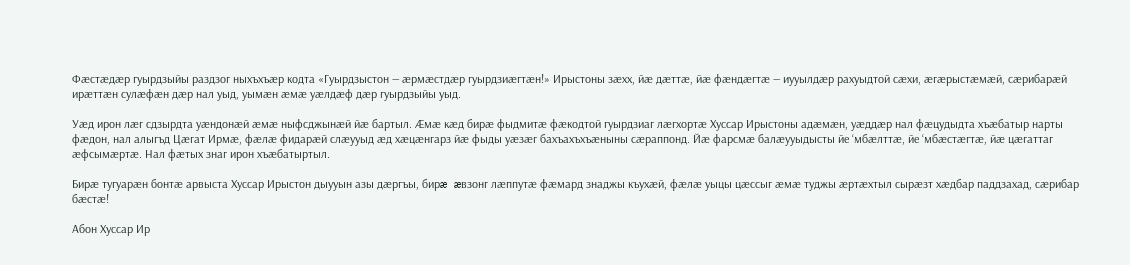Фæстæдæр гуырдзыйы раздзог ныхъхъæр кодта «Гуырдзыстон — æрмæстдæр гуырдзиæгтæн!» Ирыстоны зæхх, йæ дæттæ, йæ фæндæгтæ — иууылдæр рахуыдтой сæхи, æгæрыстæмæй, сæрибарæй ирæттæн сулæфæн дæр нал уыд, уымæн æмæ уæлдæф дæр гуырдзыйы уыд.

Уæд ирон лæг сдзырдта уæндонæй æмæ ныфсджынæй йæ бартыл. Æмæ кæд бирæ фыдмитæ фæкодтой гуырдзиаг лæгхортæ Хуссар Ирыстоны адæмæн, уæддæр нал фæцудыдта хъæбатыр нарты фæдон, нал алыгъд Цæгат Ирмæ, фæлæ фидарæй слæууыд æд хæцæнгарз йæ фыды уæзæг бахъахъхъæныны сæраппонд. Йæ фарсмæ балæууыдысты йе ‘мбæлттæ, йе ‘мбæстæгтæ, йæ цæгаттаг æфсымæртæ. Нал фæтых знаг ирон хъæбатыртыл.

Бирæ тугуарæн бонтæ арвыста Хуссар Ирыстон дыууын азы дæргъы, бирæ æвзонг лæппутæ фæмард знаджы къухæй, фæлæ уыцы цæссыг æмæ туджы æртæхтыл сырæзт хæдбар паддзахад, сæрибар бæстæ!

Абон Хуссар Ир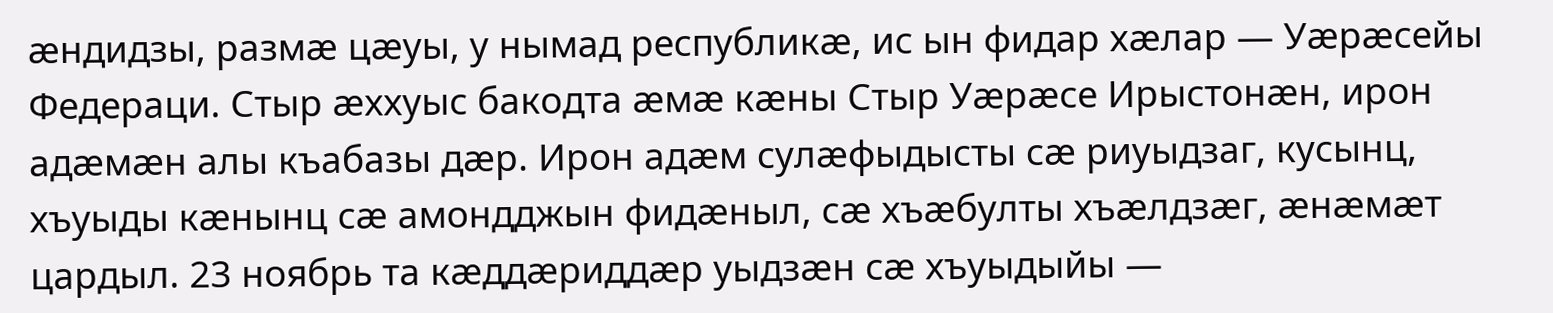æндидзы, размæ цæуы, у нымад республикæ, ис ын фидар хæлар — Уæрæсейы Федераци. Стыр æххуыс бакодта æмæ кæны Стыр Уæрæсе Ирыстонæн, ирон адæмæн алы къабазы дæр. Ирон адæм сулæфыдысты сæ риуыдзаг, кусынц, хъуыды кæнынц сæ амондджын фидæныл, сæ хъæбулты хъæлдзæг, æнæмæт цардыл. 23 ноябрь та кæддæриддæр уыдзæн сæ хъуыдыйы —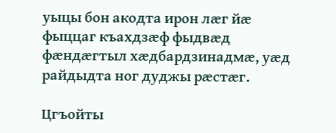уыцы бон акодта ирон лæг йæ фыццаг къахдзæф фыдвæд фæндæгтыл хæдбардзинадмæ, уæд райдыдта ног дуджы рæстæг.

Цгъойты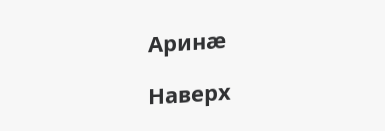Аринæ

Наверх